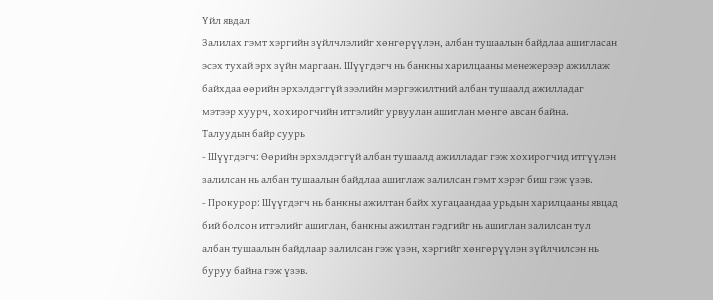Үйл явдал
Залилах гэмт хэргийн зүйлчлэлийг хөнгөрүүлэн, албан тушаалын байдлаа ашигласан эсэх тухай эрх зүйн маргаан. Шүүгдэгч нь банкны харилцааны менежерээр ажиллаж байхдаа өөрийн эрхэлдэггүй зээлийн мэргэжилтний албан тушаалд ажилладаг мэтээр хуурч, хохирогчийн итгэлийг урвуулан ашиглан мөнгө авсан байна.
Талуудын байр суурь
- Шүүгдэгч: Өөрийн эрхэлдэггүй албан тушаалд ажилладаг гэж хохирогчид итгүүлэн залилсан нь албан тушаалын байдлаа ашиглаж залилсан гэмт хэрэг биш гэж үзэв.
- Прокурор: Шүүгдэгч нь банкны ажилтан байх хугацаандаа урьдын харилцааны явцад бий болсон итгэлийг ашиглан, банкны ажилтан гэдгийг нь ашиглан залилсан тул албан тушаалын байдлаар залилсан гэж үзэн, хэргийг хөнгөрүүлэн зүйлчилсэн нь буруу байна гэж үзэв.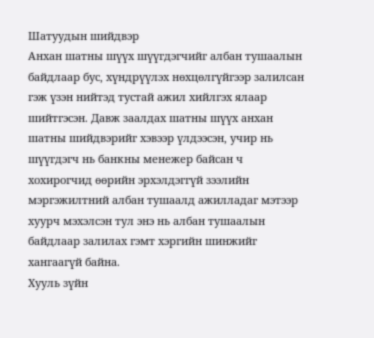Шатуудын шийдвэр
Анхан шатны шүүх шүүгдэгчийг албан тушаалын байдлаар бус, хүндрүүлэх нөхцөлгүйгээр залилсан гэж үзэн нийтэд тустай ажил хийлгэх ялаар шийтгэсэн. Давж заалдах шатны шүүх анхан шатны шийдвэрийг хэвээр үлдээсэн, учир нь шүүгдэгч нь банкны менежер байсан ч хохирогчид өөрийн эрхэлдэггүй зээлийн мэргэжилтний албан тушаалд ажилладаг мэтээр хуурч мэхэлсэн тул энэ нь албан тушаалын байдлаар залилах гэмт хэргийн шинжийг хангаагүй байна.
Хууль зүйн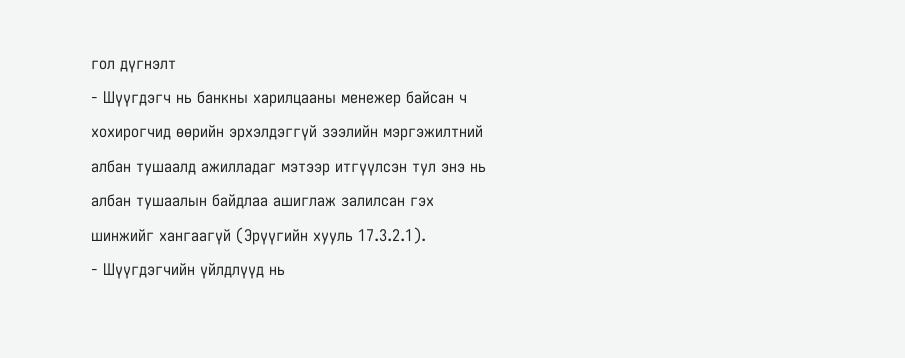гол дүгнэлт
- Шүүгдэгч нь банкны харилцааны менежер байсан ч хохирогчид өөрийн эрхэлдэггүй зээлийн мэргэжилтний албан тушаалд ажилладаг мэтээр итгүүлсэн тул энэ нь албан тушаалын байдлаа ашиглаж залилсан гэх шинжийг хангаагүй (Эрүүгийн хууль 17.3.2.1).
- Шүүгдэгчийн үйлдлүүд нь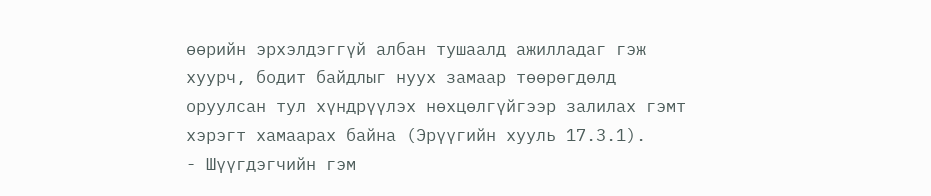өөрийн эрхэлдэггүй албан тушаалд ажилладаг гэж хуурч, бодит байдлыг нуух замаар төөрөгдөлд оруулсан тул хүндрүүлэх нөхцөлгүйгээр залилах гэмт хэрэгт хамаарах байна (Эрүүгийн хууль 17.3.1).
- Шүүгдэгчийн гэм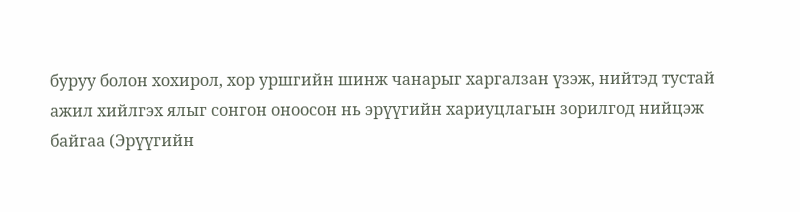буруу болон хохирол, хор уршгийн шинж чанарыг харгалзан үзэж, нийтэд тустай ажил хийлгэх ялыг сонгон оноосон нь эрүүгийн хариуцлагын зорилгод нийцэж байгаа (Эрүүгийн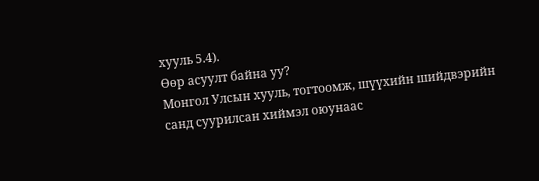хууль 5.4).
Өөр асуулт байна уу?
Монгол Улсын хууль, тогтоомж, шүүхийн шийдвэрийн санд суурилсан хиймэл оюунаас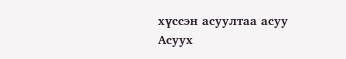хүссэн асуултаа асуу
Асуух